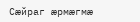Сӕйраг ӕрмӕгмӕ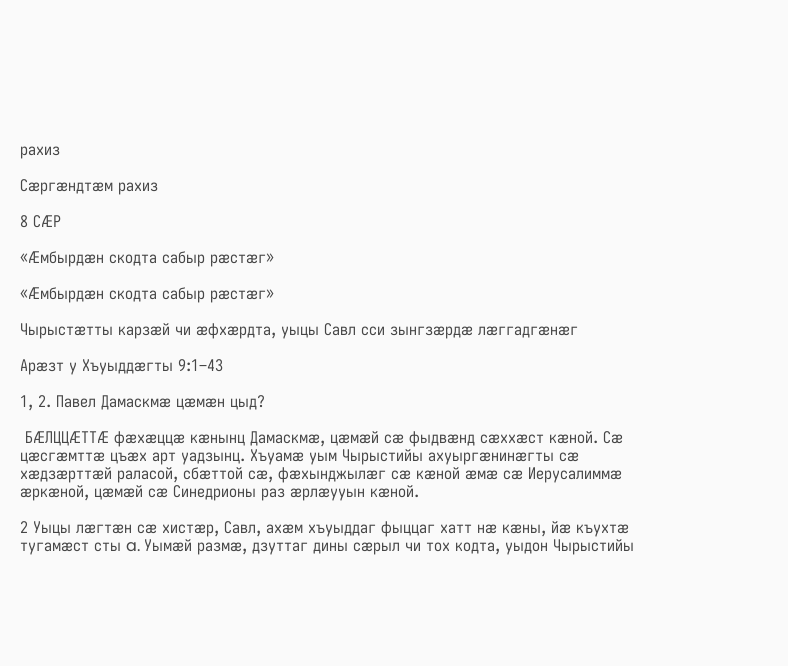рахиз

Сӕргӕндтӕм рахиз

8 СӔР

«Ӕмбырдӕн скодта сабыр рӕстӕг»

«Ӕмбырдӕн скодта сабыр рӕстӕг»

Чырыстӕтты карзӕй чи ӕфхӕрдта, уыцы Савл сси зынгзӕрдӕ лӕггадгӕнӕг

Арӕзт у Хъуыддӕгты 9:1–43

1, 2. Павел Дамаскмӕ цӕмӕн цыд?

 БӔЛЦЦӔТТӔ фӕхӕццӕ кӕнынц Дамаскмӕ, цӕмӕй сӕ фыдвӕнд сӕххӕст кӕной. Сӕ цӕсгӕмттӕ цъӕх арт уадзынц. Хъуамӕ уым Чырыстийы ахуыргӕнинӕгты сӕ хӕдзӕрттӕй раласой, сбӕттой сӕ, фӕхынджылӕг сӕ кӕной ӕмӕ сӕ Иерусалиммӕ ӕркӕной, цӕмӕй сӕ Синедрионы раз ӕрлӕууын кӕной.

2 Уыцы лӕгтӕн сӕ хистӕр, Савл, ахӕм хъуыддаг фыццаг хатт нӕ кӕны, йӕ къухтӕ тугамӕст сты a. Уымӕй размӕ, дзуттаг дины сӕрыл чи тох кодта, уыдон Чырыстийы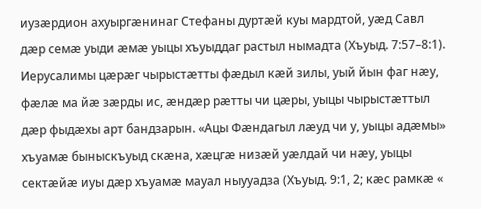иузӕрдион ахуыргӕнинаг Стефаны дуртӕй куы мардтой, уӕд Савл дӕр семӕ уыди ӕмӕ уыцы хъуыддаг растыл нымадта (Хъуыд. 7:57–8:1). Иерусалимы цӕрӕг чырыстӕтты фӕдыл кӕй зилы, уый йын фаг нӕу, фӕлӕ ма йӕ зӕрды ис, ӕндӕр рӕтты чи цӕры, уыцы чырыстӕттыл дӕр фыдӕхы арт бандзарын. «Ацы Фӕндагыл лӕуд чи у, уыцы адӕмы» хъуамӕ быныскъуыд скӕна, хӕцгӕ низӕй уӕлдай чи нӕу, уыцы сектӕйӕ иуы дӕр хъуамӕ мауал ныууадза (Хъуыд. 9:1, 2; кӕс рамкӕ «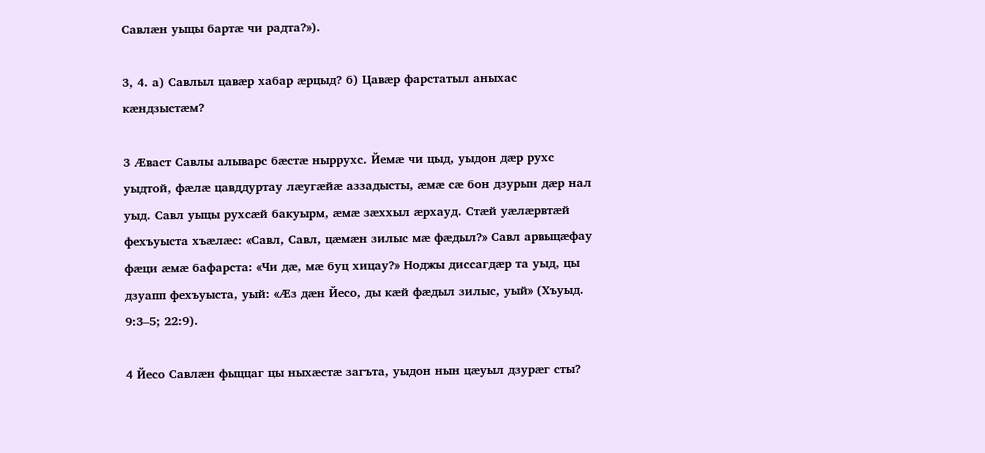Савлӕн уыцы бартӕ чи радта?»).

3, 4. а) Савлыл цавӕр хабар ӕрцыд? б) Цавӕр фарстатыл аныхас кӕндзыстӕм?

3 Ӕваст Савлы алыварс бӕстӕ ныррухс. Йемӕ чи цыд, уыдон дӕр рухс уыдтой, фӕлӕ цавддуртау лӕугӕйӕ аззадысты, ӕмӕ сӕ бон дзурын дӕр нал уыд. Савл уыцы рухсӕй бакуырм, ӕмӕ зӕххыл ӕрхауд. Стӕй уӕлӕрвтӕй фехъуыста хъӕлӕс: «Савл, Савл, цӕмӕн зилыс мӕ фӕдыл?» Савл арвыцӕфау фӕци ӕмӕ бафарста: «Чи дӕ, мӕ буц хицау?» Ноджы диссагдӕр та уыд, цы дзуапп фехъуыста, уый: «Ӕз дӕн Йесо, ды кӕй фӕдыл зилыс, уый» (Хъуыд. 9:3–5; 22:9).

4 Йесо Савлӕн фыццаг цы ныхӕстӕ загъта, уыдон нын цӕуыл дзурӕг сты?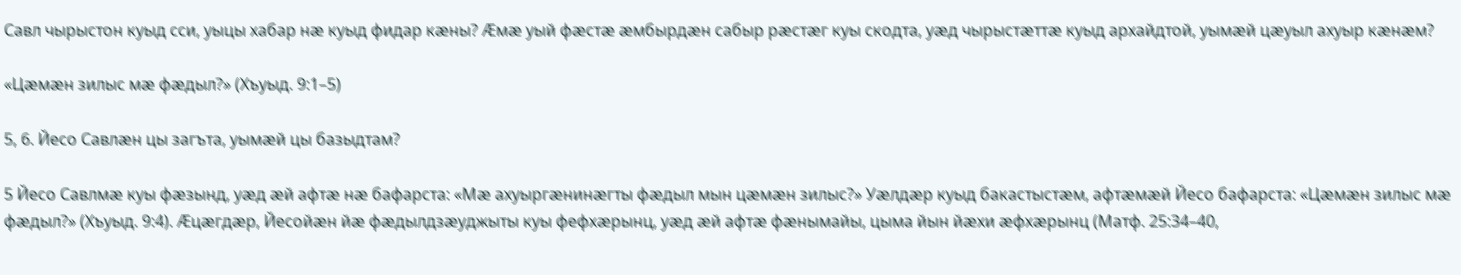Савл чырыстон куыд сси, уыцы хабар нӕ куыд фидар кӕны? Ӕмӕ уый фӕстӕ ӕмбырдӕн сабыр рӕстӕг куы скодта, уӕд чырыстӕттӕ куыд архайдтой, уымӕй цӕуыл ахуыр кӕнӕм?

«Цӕмӕн зилыс мӕ фӕдыл?» (Хъуыд. 9:1–5)

5, 6. Йесо Савлӕн цы загъта, уымӕй цы базыдтам?

5 Йесо Савлмӕ куы фӕзынд, уӕд ӕй афтӕ нӕ бафарста: «Мӕ ахуыргӕнинӕгты фӕдыл мын цӕмӕн зилыс?» Уӕлдӕр куыд бакастыстӕм, афтӕмӕй Йесо бафарста: «Цӕмӕн зилыс мӕ фӕдыл?» (Хъуыд. 9:4). Ӕцӕгдӕр, Йесойӕн йӕ фӕдылдзӕуджыты куы фефхӕрынц, уӕд ӕй афтӕ фӕнымайы, цыма йын йӕхи ӕфхӕрынц (Матф. 25:34–40,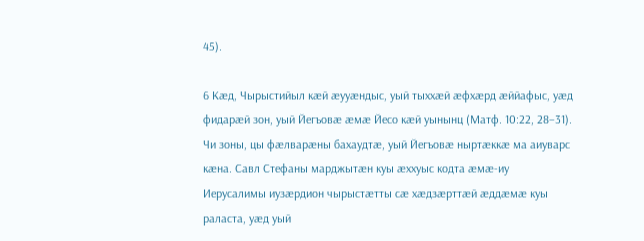45).

6 Кӕд, Чырыстийыл кӕй ӕууӕндыс, уый тыххӕй ӕфхӕрд ӕййафыс, уӕд фидарӕй зон, уый Йегъовӕ ӕмӕ Йесо кӕй уынынц (Матф. 10:22, 28–31). Чи зоны, цы фӕлварӕны бахаудтӕ, уый Йегъовӕ ныртӕккӕ ма аиуварс кӕна. Савл Стефаны марджытӕн куы ӕххуыс кодта ӕмӕ-иу Иерусалимы иузӕрдион чырыстӕтты сӕ хӕдзӕрттӕй ӕддӕмӕ куы раласта, уӕд уый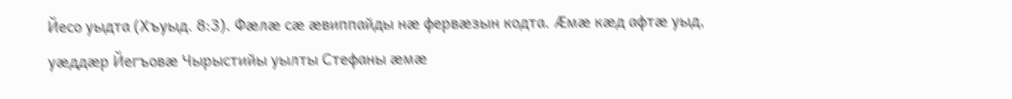Йесо уыдта (Хъуыд. 8:3). Фӕлӕ сӕ ӕвиппайды нӕ фервӕзын кодта. Ӕмӕ кӕд афтӕ уыд, уӕддӕр Йегъовӕ Чырыстийы уылты Стефаны ӕмӕ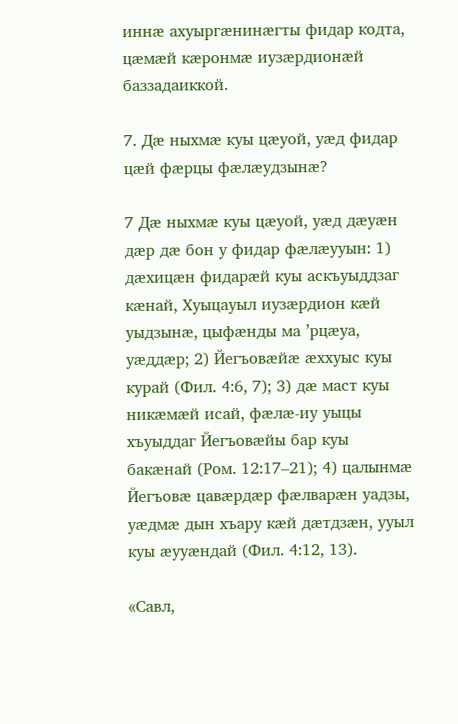иннӕ ахуыргӕнинӕгты фидар кодта, цӕмӕй кӕронмӕ иузӕрдионӕй баззадаиккой.

7. Дӕ ныхмӕ куы цӕуой, уӕд фидар цӕй фӕрцы фӕлӕудзынӕ?

7 Дӕ ныхмӕ куы цӕуой, уӕд дӕуӕн дӕр дӕ бон у фидар фӕлӕууын: 1) дӕхицӕн фидарӕй куы аскъуыддзаг кӕнай, Хуыцауыл иузӕрдион кӕй уыдзынӕ, цыфӕнды ма ’рцӕуа, уӕддӕр; 2) Йегъовӕйӕ ӕххуыс куы курай (Фил. 4:6, 7); 3) дӕ маст куы никӕмӕй исай, фӕлӕ-иу уыцы хъуыддаг Йегъовӕйы бар куы бакӕнай (Ром. 12:17–21); 4) цалынмӕ Йегъовӕ цавӕрдӕр фӕлварӕн уадзы, уӕдмӕ дын хъару кӕй дӕтдзӕн, ууыл куы ӕууӕндай (Фил. 4:12, 13).

«Савл,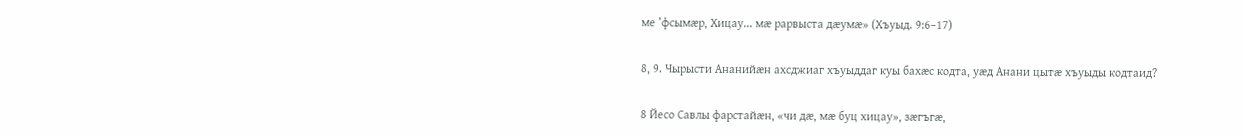ме ’фсымӕр, Хицау... мӕ рарвыста дӕумӕ» (Хъуыд. 9:6–17)

8, 9. Чырысти Ананийӕн ахсджиаг хъуыддаг куы бахӕс кодта, уӕд Анани цытӕ хъуыды кодтаид?

8 Йесо Савлы фарстайӕн, «чи дӕ, мӕ буц хицау», зӕгъгӕ,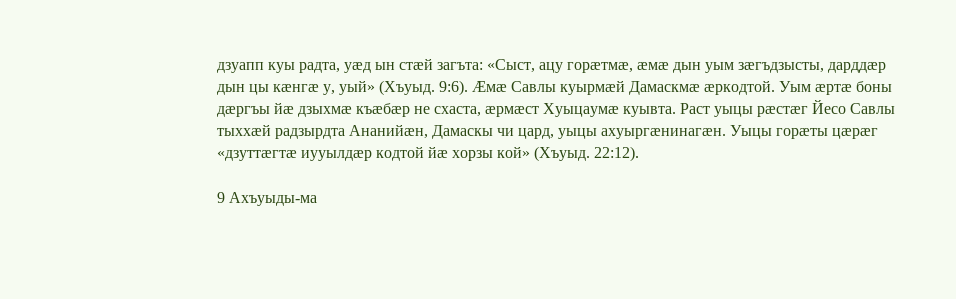дзуапп куы радта, уӕд ын стӕй загъта: «Сыст, ацу горӕтмӕ, ӕмӕ дын уым зӕгъдзысты, дарддӕр дын цы кӕнгӕ у, уый» (Хъуыд. 9:6). Ӕмӕ Савлы куырмӕй Дамаскмӕ ӕркодтой. Уым ӕртӕ боны дӕргъы йӕ дзыхмӕ къӕбӕр не схаста, ӕрмӕст Хуыцаумӕ куывта. Раст уыцы рӕстӕг Йесо Савлы тыххӕй радзырдта Ананийӕн, Дамаскы чи цард, уыцы ахуыргӕнинагӕн. Уыцы горӕты цӕрӕг «дзуттӕгтӕ иууылдӕр кодтой йӕ хорзы кой» (Хъуыд. 22:12).

9 Ахъуыды-ма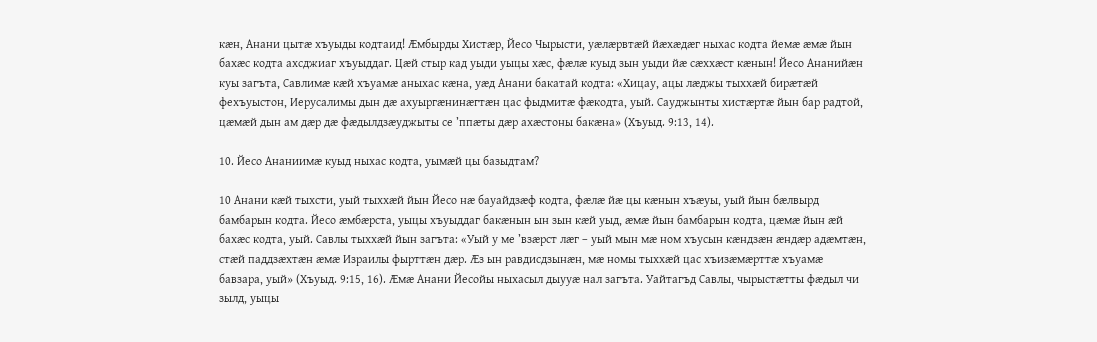кӕн, Анани цытӕ хъуыды кодтаид! Ӕмбырды Хистӕр, Йесо Чырысти, уӕлӕрвтӕй йӕхӕдӕг ныхас кодта йемӕ ӕмӕ йын бахӕс кодта ахсджиаг хъуыддаг. Цӕй стыр кад уыди уыцы хӕс, фӕлӕ куыд зын уыди йӕ сӕххӕст кӕнын! Йесо Ананийӕн куы загъта, Савлимӕ кӕй хъуамӕ аныхас кӕна, уӕд Анани бакатай кодта: «Хицау, ацы лӕджы тыххӕй бирӕтӕй фехъуыстон, Иерусалимы дын дӕ ахуыргӕнинӕгтӕн цас фыдмитӕ фӕкодта, уый. Сауджынты хистӕртӕ йын бар радтой, цӕмӕй дын ам дӕр дӕ фӕдылдзӕуджыты се ’ппӕты дӕр ахӕстоны бакӕна» (Хъуыд. 9:13, 14).

10. Йесо Ананиимӕ куыд ныхас кодта, уымӕй цы базыдтам?

10 Анани кӕй тыхсти, уый тыххӕй йын Йесо нӕ бауайдзӕф кодта, фӕлӕ йӕ цы кӕнын хъӕуы, уый йын бӕлвырд бамбарын кодта. Йесо ӕмбӕрста, уыцы хъуыддаг бакӕнын ын зын кӕй уыд, ӕмӕ йын бамбарын кодта, цӕмӕ йын ӕй бахӕс кодта, уый. Савлы тыххӕй йын загъта: «Уый у ме ’взӕрст лӕг – уый мын мӕ ном хъусын кӕндзӕн ӕндӕр адӕмтӕн, стӕй паддзӕхтӕн ӕмӕ Израилы фырттӕн дӕр. Ӕз ын равдисдзынӕн, мӕ номы тыххӕй цас хъизӕмӕрттӕ хъуамӕ бавзара, уый» (Хъуыд. 9:15, 16). Ӕмӕ Анани Йесойы ныхасыл дыууӕ нал загъта. Уайтагъд Савлы, чырыстӕтты фӕдыл чи зылд, уыцы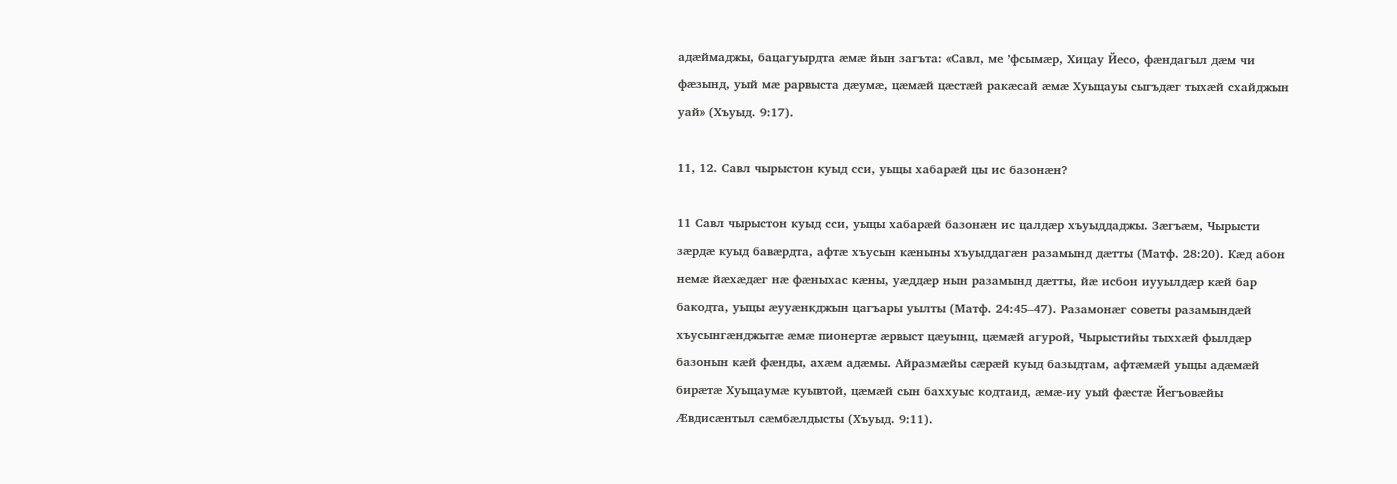адӕймаджы, бацагуырдта ӕмӕ йын загъта: «Савл, ме ’фсымӕр, Хицау Йесо, фӕндагыл дӕм чи фӕзынд, уый мӕ рарвыста дӕумӕ, цӕмӕй цӕстӕй ракӕсай ӕмӕ Хуыцауы сыгъдӕг тыхӕй схайджын уай» (Хъуыд. 9:17).

11, 12. Савл чырыстон куыд сси, уыцы хабарӕй цы ис базонӕн?

11 Савл чырыстон куыд сси, уыцы хабарӕй базонӕн ис цалдӕр хъуыддаджы. Зӕгъӕм, Чырысти зӕрдӕ куыд бавӕрдта, афтӕ хъусын кӕныны хъуыддагӕн разамынд дӕтты (Матф. 28:20). Кӕд абон немӕ йӕхӕдӕг нӕ фӕныхас кӕны, уӕддӕр нын разамынд дӕтты, йӕ исбон иууылдӕр кӕй бар бакодта, уыцы ӕууӕнкджын цагъары уылты (Матф. 24:45–47). Разамонӕг советы разамындӕй хъусынгӕнджытӕ ӕмӕ пионертӕ ӕрвыст цӕуынц, цӕмӕй агурой, Чырыстийы тыххӕй фылдӕр базонын кӕй фӕнды, ахӕм адӕмы. Айразмӕйы сӕрӕй куыд базыдтам, афтӕмӕй уыцы адӕмӕй бирӕтӕ Хуыцаумӕ куывтой, цӕмӕй сын баххуыс кодтаид, ӕмӕ-иу уый фӕстӕ Йегъовӕйы Ӕвдисӕнтыл сӕмбӕлдысты (Хъуыд. 9:11).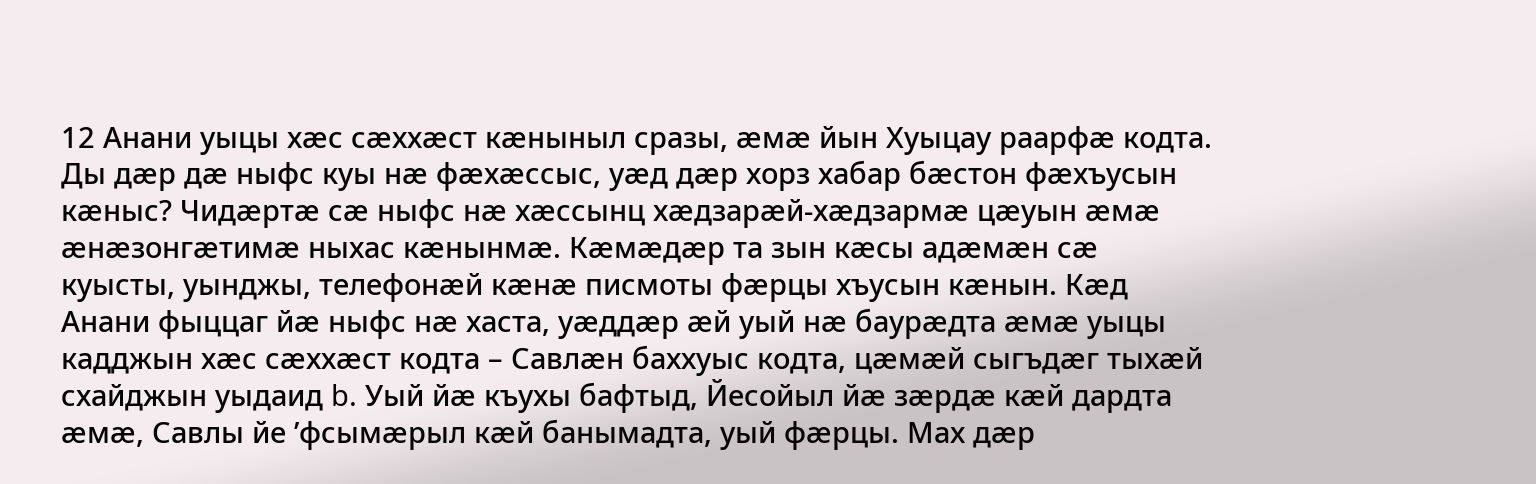12 Анани уыцы хӕс сӕххӕст кӕныныл сразы, ӕмӕ йын Хуыцау раарфӕ кодта. Ды дӕр дӕ ныфс куы нӕ фӕхӕссыс, уӕд дӕр хорз хабар бӕстон фӕхъусын кӕныс? Чидӕртӕ сӕ ныфс нӕ хӕссынц хӕдзарӕй-хӕдзармӕ цӕуын ӕмӕ ӕнӕзонгӕтимӕ ныхас кӕнынмӕ. Кӕмӕдӕр та зын кӕсы адӕмӕн сӕ куысты, уынджы, телефонӕй кӕнӕ писмоты фӕрцы хъусын кӕнын. Кӕд Анани фыццаг йӕ ныфс нӕ хаста, уӕддӕр ӕй уый нӕ баурӕдта ӕмӕ уыцы кадджын хӕс сӕххӕст кодта – Савлӕн баххуыс кодта, цӕмӕй сыгъдӕг тыхӕй схайджын уыдаид b. Уый йӕ къухы бафтыд, Йесойыл йӕ зӕрдӕ кӕй дардта ӕмӕ, Савлы йе ’фсымӕрыл кӕй банымадта, уый фӕрцы. Мах дӕр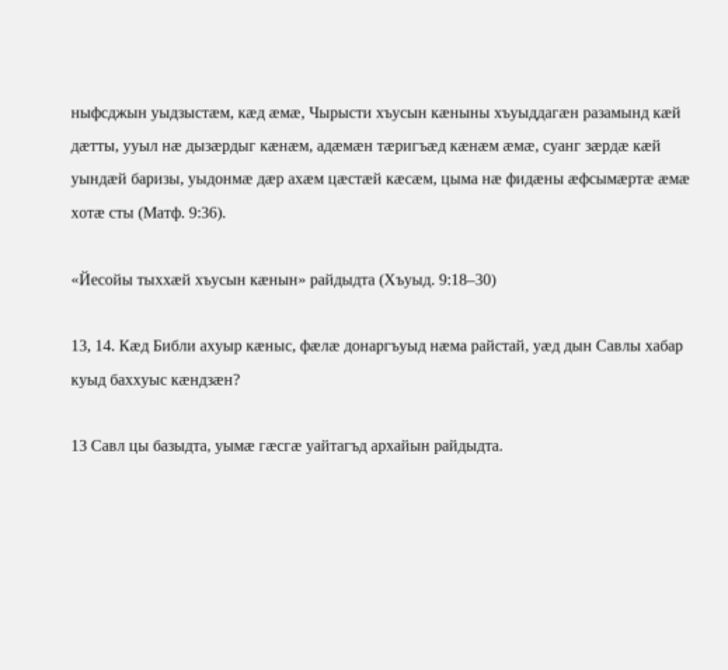ныфсджын уыдзыстӕм, кӕд ӕмӕ, Чырысти хъусын кӕныны хъуыддагӕн разамынд кӕй дӕтты, ууыл нӕ дызӕрдыг кӕнӕм, адӕмӕн тӕригъӕд кӕнӕм ӕмӕ, суанг зӕрдӕ кӕй уындӕй баризы, уыдонмӕ дӕр ахӕм цӕстӕй кӕсӕм, цыма нӕ фидӕны ӕфсымӕртӕ ӕмӕ хотӕ сты (Матф. 9:36).

«Йесойы тыххӕй хъусын кӕнын» райдыдта (Хъуыд. 9:18–30)

13, 14. Кӕд Библи ахуыр кӕныс, фӕлӕ донаргъуыд нӕма райстай, уӕд дын Савлы хабар куыд баххуыс кӕндзӕн?

13 Савл цы базыдта, уымӕ гӕсгӕ уайтагъд архайын райдыдта.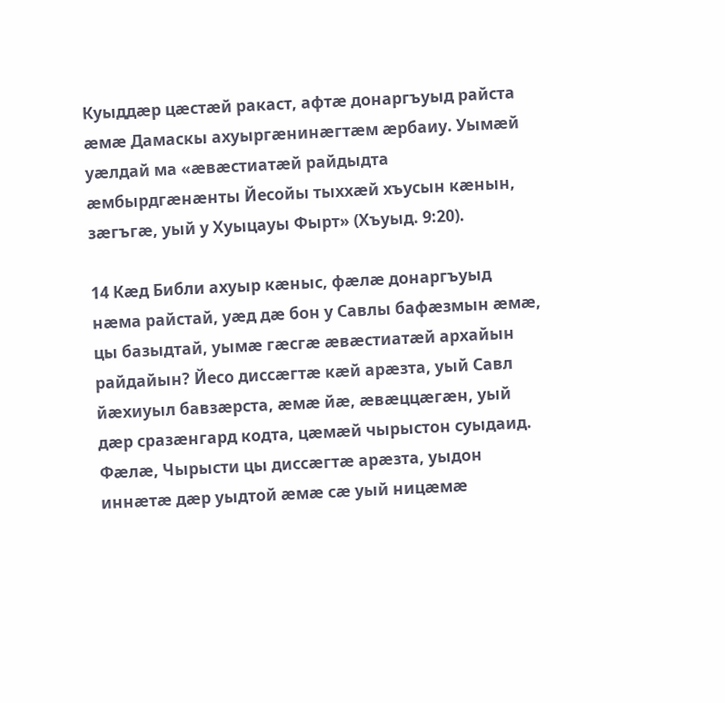Куыддӕр цӕстӕй ракаст, афтӕ донаргъуыд райста ӕмӕ Дамаскы ахуыргӕнинӕгтӕм ӕрбаиу. Уымӕй уӕлдай ма «ӕвӕстиатӕй райдыдта ӕмбырдгӕнӕнты Йесойы тыххӕй хъусын кӕнын, зӕгъгӕ, уый у Хуыцауы Фырт» (Хъуыд. 9:20).

14 Кӕд Библи ахуыр кӕныс, фӕлӕ донаргъуыд нӕма райстай, уӕд дӕ бон у Савлы бафӕзмын ӕмӕ, цы базыдтай, уымӕ гӕсгӕ ӕвӕстиатӕй архайын райдайын? Йесо диссӕгтӕ кӕй арӕзта, уый Савл йӕхиуыл бавзӕрста, ӕмӕ йӕ, ӕвӕццӕгӕн, уый дӕр сразӕнгард кодта, цӕмӕй чырыстон суыдаид. Фӕлӕ, Чырысти цы диссӕгтӕ арӕзта, уыдон иннӕтӕ дӕр уыдтой ӕмӕ сӕ уый ницӕмӕ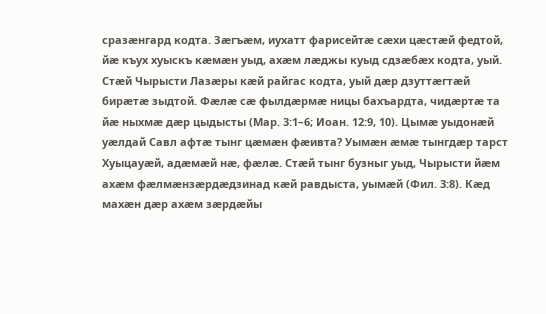сразӕнгард кодта. Зӕгъӕм, иухатт фарисейтӕ сӕхи цӕстӕй федтой, йӕ къух хуыскъ кӕмӕн уыд, ахӕм лӕджы куыд сдзӕбӕх кодта, уый. Стӕй Чырысти Лазӕры кӕй райгас кодта, уый дӕр дзуттӕгтӕй бирӕтӕ зыдтой. Фӕлӕ сӕ фылдӕрмӕ ницы бахъардта, чидӕртӕ та йӕ ныхмӕ дӕр цыдысты (Мар. 3:1–6; Иоан. 12:9, 10). Цымӕ уыдонӕй уӕлдай Савл афтӕ тынг цӕмӕн фӕивта? Уымӕн ӕмӕ тынгдӕр тарст Хуыцауӕй, адӕмӕй нӕ, фӕлӕ. Стӕй тынг бузныг уыд, Чырысти йӕм ахӕм фӕлмӕнзӕрдӕдзинад кӕй равдыста, уымӕй (Фил. 3:8). Кӕд махӕн дӕр ахӕм зӕрдӕйы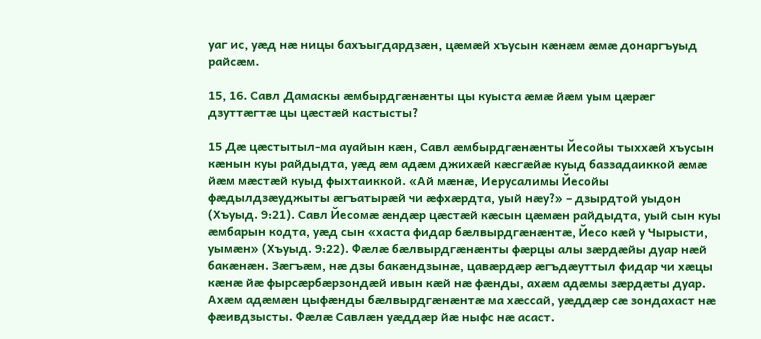уаг ис, уӕд нӕ ницы бахъыгдардзӕн, цӕмӕй хъусын кӕнӕм ӕмӕ донаргъуыд райсӕм.

15, 16. Савл Дамаскы ӕмбырдгӕнӕнты цы куыста ӕмӕ йӕм уым цӕрӕг дзуттӕгтӕ цы цӕстӕй кастысты?

15 Дӕ цӕстытыл-ма ауайын кӕн, Савл ӕмбырдгӕнӕнты Йесойы тыххӕй хъусын кӕнын куы райдыдта, уӕд ӕм адӕм джихӕй кӕсгӕйӕ куыд баззадаиккой ӕмӕ йӕм мӕстӕй куыд фыхтаиккой. «Ай мӕнӕ, Иерусалимы Йесойы фӕдылдзӕуджыты ӕгъатырӕй чи ӕфхӕрдта, уый нӕу?» – дзырдтой уыдон (Хъуыд. 9:21). Савл Йесомӕ ӕндӕр цӕстӕй кӕсын цӕмӕн райдыдта, уый сын куы ӕмбарын кодта, уӕд сын «хаста фидар бӕлвырдгӕнӕнтӕ, Йесо кӕй у Чырысти, уымӕн» (Хъуыд. 9:22). Фӕлӕ бӕлвырдгӕнӕнты фӕрцы алы зӕрдӕйы дуар нӕй бакӕнӕн. Зӕгъӕм, нӕ дзы бакӕндзынӕ, цавӕрдӕр ӕгъдӕуттыл фидар чи хӕцы кӕнӕ йӕ фырсӕрбӕрзондӕй ивын кӕй нӕ фӕнды, ахӕм адӕмы зӕрдӕты дуар. Ахӕм адӕмӕн цыфӕнды бӕлвырдгӕнӕнтӕ ма хӕссай, уӕддӕр сӕ зондахаст нӕ фӕивдзысты. Фӕлӕ Савлӕн уӕддӕр йӕ ныфс нӕ асаст.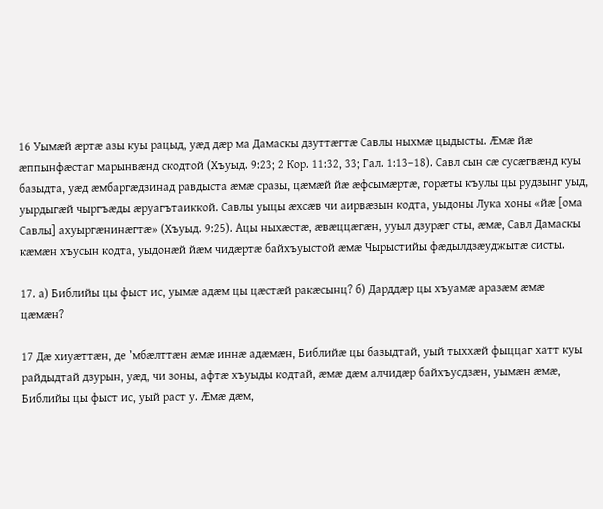16 Уымӕй ӕртӕ азы куы рацыд, уӕд дӕр ма Дамаскы дзуттӕгтӕ Савлы ныхмӕ цыдысты. Ӕмӕ йӕ ӕппынфӕстаг марынвӕнд скодтой (Хъуыд. 9:23; 2 Кор. 11:32, 33; Гал. 1:13–18). Савл сын сӕ сусӕгвӕнд куы базыдта, уӕд ӕмбаргӕдзинад равдыста ӕмӕ сразы, цӕмӕй йӕ ӕфсымӕртӕ, горӕты къулы цы рудзынг уыд, уырдыгӕй чыргъӕды ӕруагътаиккой. Савлы уыцы ӕхсӕв чи аирвӕзын кодта, уыдоны Лука хоны «йӕ [ома Савлы] ахуыргӕнинӕгтӕ» (Хъуыд. 9:25). Ацы ныхӕстӕ, ӕвӕццӕгӕн, ууыл дзурӕг сты, ӕмӕ, Савл Дамаскы кӕмӕн хъусын кодта, уыдонӕй йӕм чидӕртӕ байхъуыстой ӕмӕ Чырыстийы фӕдылдзӕуджытӕ систы.

17. а) Библийы цы фыст ис, уымӕ адӕм цы цӕстӕй ракӕсынц? б) Дарддӕр цы хъуамӕ аразӕм ӕмӕ цӕмӕн?

17 Дӕ хиуӕттӕн, де ’мбӕлттӕн ӕмӕ иннӕ адӕмӕн, Библийӕ цы базыдтай, уый тыххӕй фыццаг хатт куы райдыдтай дзурын, уӕд, чи зоны, афтӕ хъуыды кодтай, ӕмӕ дӕм алчидӕр байхъусдзӕн, уымӕн ӕмӕ, Библийы цы фыст ис, уый раст у. Ӕмӕ дӕм,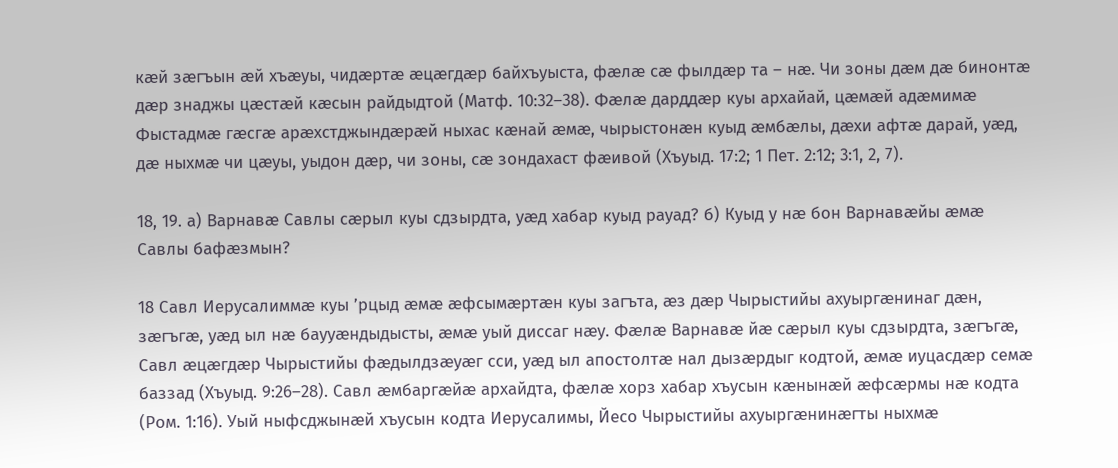кӕй зӕгъын ӕй хъӕуы, чидӕртӕ ӕцӕгдӕр байхъуыста, фӕлӕ сӕ фылдӕр та – нӕ. Чи зоны дӕм дӕ бинонтӕ дӕр знаджы цӕстӕй кӕсын райдыдтой (Матф. 10:32–38). Фӕлӕ дарддӕр куы архайай, цӕмӕй адӕмимӕ Фыстадмӕ гӕсгӕ арӕхстджындӕрӕй ныхас кӕнай ӕмӕ, чырыстонӕн куыд ӕмбӕлы, дӕхи афтӕ дарай, уӕд, дӕ ныхмӕ чи цӕуы, уыдон дӕр, чи зоны, сӕ зондахаст фӕивой (Хъуыд. 17:2; 1 Пет. 2:12; 3:1, 2, 7).

18, 19. а) Варнавӕ Савлы сӕрыл куы сдзырдта, уӕд хабар куыд рауад? б) Куыд у нӕ бон Варнавӕйы ӕмӕ Савлы бафӕзмын?

18 Савл Иерусалиммӕ куы ’рцыд ӕмӕ ӕфсымӕртӕн куы загъта, ӕз дӕр Чырыстийы ахуыргӕнинаг дӕн, зӕгъгӕ, уӕд ыл нӕ баууӕндыдысты, ӕмӕ уый диссаг нӕу. Фӕлӕ Варнавӕ йӕ сӕрыл куы сдзырдта, зӕгъгӕ, Савл ӕцӕгдӕр Чырыстийы фӕдылдзӕуӕг сси, уӕд ыл апостолтӕ нал дызӕрдыг кодтой, ӕмӕ иуцасдӕр семӕ баззад (Хъуыд. 9:26–28). Савл ӕмбаргӕйӕ архайдта, фӕлӕ хорз хабар хъусын кӕнынӕй ӕфсӕрмы нӕ кодта (Ром. 1:16). Уый ныфсджынӕй хъусын кодта Иерусалимы, Йесо Чырыстийы ахуыргӕнинӕгты ныхмӕ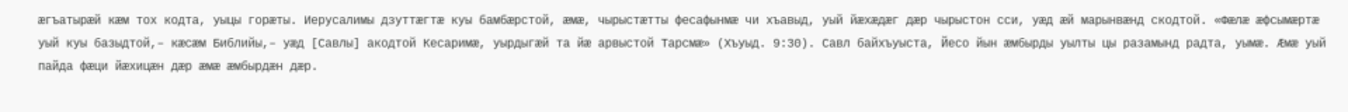ӕгъатырӕй кӕм тох кодта, уыцы горӕты. Иерусалимы дзуттӕгтӕ куы бамбӕрстой, ӕмӕ, чырыстӕтты фесафынмӕ чи хъавыд, уый йӕхӕдӕг дӕр чырыстон сси, уӕд ӕй марынвӕнд скодтой. «Фӕлӕ ӕфсымӕртӕ уый куы базыдтой,– кӕсӕм Библийы,– уӕд [Савлы] акодтой Кесаримӕ, уырдыгӕй та йӕ арвыстой Тарсмӕ» (Хъуыд. 9:30). Савл байхъуыста, Йесо йын ӕмбырды уылты цы разамынд радта, уымӕ. Ӕмӕ уый пайда фӕци йӕхицӕн дӕр ӕмӕ ӕмбырдӕн дӕр.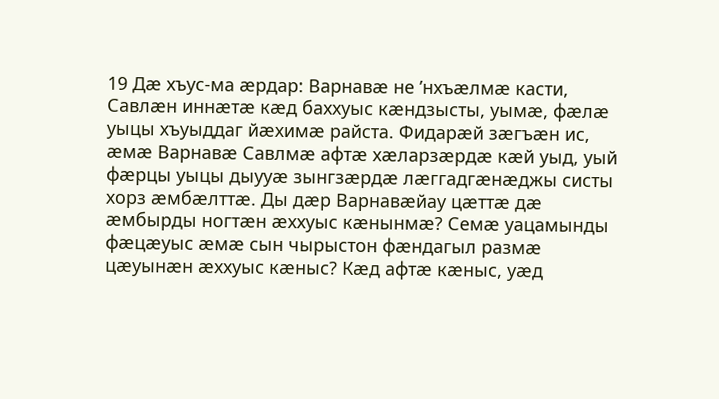19 Дӕ хъус-ма ӕрдар: Варнавӕ не ’нхъӕлмӕ касти, Савлӕн иннӕтӕ кӕд баххуыс кӕндзысты, уымӕ, фӕлӕ уыцы хъуыддаг йӕхимӕ райста. Фидарӕй зӕгъӕн ис, ӕмӕ Варнавӕ Савлмӕ афтӕ хӕларзӕрдӕ кӕй уыд, уый фӕрцы уыцы дыууӕ зынгзӕрдӕ лӕггадгӕнӕджы систы хорз ӕмбӕлттӕ. Ды дӕр Варнавӕйау цӕттӕ дӕ ӕмбырды ногтӕн ӕххуыс кӕнынмӕ? Семӕ уацамынды фӕцӕуыс ӕмӕ сын чырыстон фӕндагыл размӕ цӕуынӕн ӕххуыс кӕныс? Кӕд афтӕ кӕныс, уӕд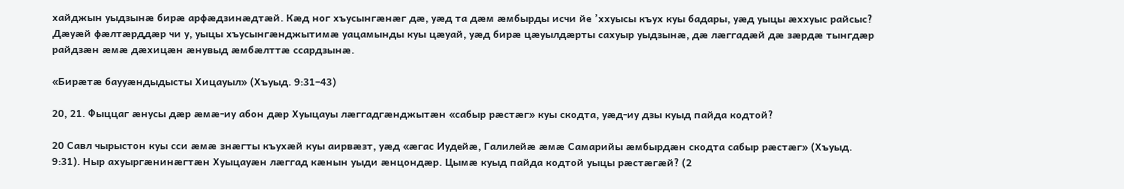хайджын уыдзынӕ бирӕ арфӕдзинӕдтӕй. Кӕд ног хъусынгӕнӕг дӕ, уӕд та дӕм ӕмбырды исчи йе ’ххуысы къух куы бадары, уӕд уыцы ӕххуыс райсыс? Дӕуӕй фӕлтӕрддӕр чи у, уыцы хъусынгӕнджытимӕ уацамынды куы цӕуай, уӕд бирӕ цӕуылдӕрты сахуыр уыдзынӕ, дӕ лӕггадӕй дӕ зӕрдӕ тынгдӕр райдзӕн ӕмӕ дӕхицӕн ӕнувыд ӕмбӕлттӕ ссардзынӕ.

«Бирӕтӕ баууӕндыдысты Хицауыл» (Хъуыд. 9:31–43)

20, 21. Фыццаг ӕнусы дӕр ӕмӕ-иу абон дӕр Хуыцауы лӕггадгӕнджытӕн «сабыр рӕстӕг» куы скодта, уӕд-иу дзы куыд пайда кодтой?

20 Савл чырыстон куы сси ӕмӕ знӕгты къухӕй куы аирвӕзт, уӕд «ӕгас Иудейӕ, Галилейӕ ӕмӕ Самарийы ӕмбырдӕн скодта сабыр рӕстӕг» (Хъуыд. 9:31). Ныр ахуыргӕнинӕгтӕн Хуыцауӕн лӕггад кӕнын уыди ӕнцондӕр. Цымӕ куыд пайда кодтой уыцы рӕстӕгӕй? (2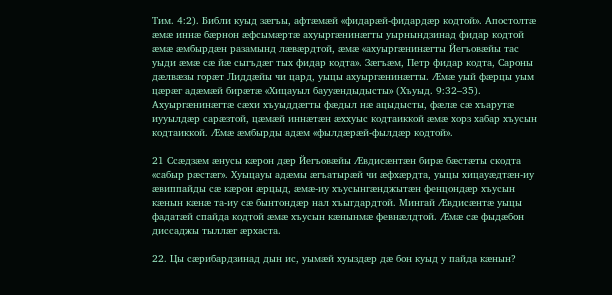Тим. 4:2). Библи куыд зӕгъы, афтӕмӕй «фидарӕй-фидардӕр кодтой». Апостолтӕ ӕмӕ иннӕ бӕрнон ӕфсымӕртӕ ахуыргӕнинӕгты уырнындзинад фидар кодтой ӕмӕ ӕмбырдӕн разамынд лӕвӕрдтой, ӕмӕ «ахуыргӕнинӕгты Йегъовӕйы тас уыди ӕмӕ сӕ йӕ сыгъдӕг тых фидар кодта». Зӕгъӕм, Петр фидар кодта, Сароны дӕлвӕзы горӕт Лиддӕйы чи цард, уыцы ахуыргӕнинӕгты. Ӕмӕ уый фӕрцы уым цӕрӕг адӕмӕй бирӕтӕ «Хицауыл баууӕндыдысты» (Хъуыд. 9:32–35). Ахуыргӕнинӕгтӕ сӕхи хъуыддӕгты фӕдыл нӕ ацыдысты, фӕлӕ сӕ хъарутӕ иууылдӕр сарӕзтой, цӕмӕй иннӕтӕн ӕххуыс кодтаиккой ӕмӕ хорз хабар хъусын кодтаиккой. Ӕмӕ ӕмбырды адӕм «фылдӕрӕй-фылдӕр кодтой».

21 Ссӕдзӕм ӕнусы кӕрон дӕр Йегъовӕйы Ӕвдисӕнтӕн бирӕ бӕстӕты скодта «сабыр рӕстӕг». Хуыцауы адӕмы ӕгъатырӕй чи ӕфхӕрдта, уыцы хицауӕдтӕн-иу ӕвиппайды сӕ кӕрон ӕрцыд, ӕмӕ-иу хъусынгӕнджытӕн фенцондӕр хъусын кӕнын кӕнӕ та-иу сӕ бынтондӕр нал хъыгдардтой. Мингай Ӕвдисӕнтӕ уыцы фадатӕй спайда кодтой ӕмӕ хъусын кӕнынмӕ февнӕлдтой. Ӕмӕ сӕ фыдӕбон диссаджы тыллӕг ӕрхаста.

22. Цы сӕрибардзинад дын ис, уымӕй хуыздӕр дӕ бон куыд у пайда кӕнын?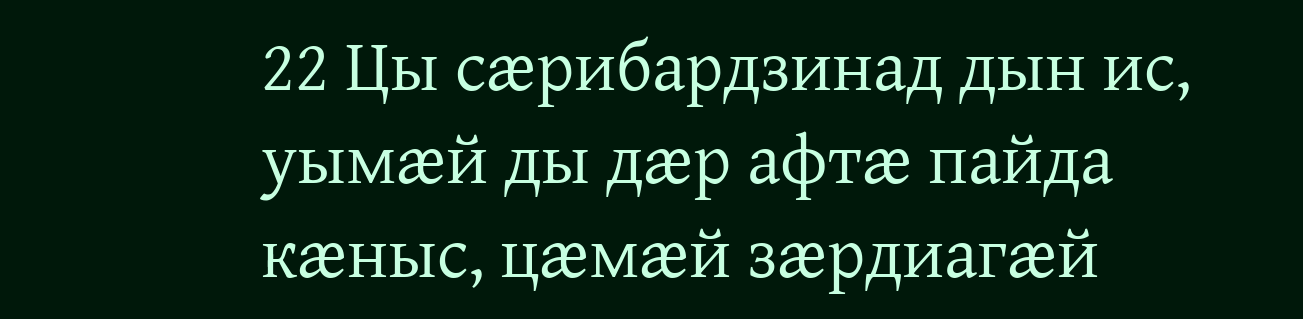22 Цы сӕрибардзинад дын ис, уымӕй ды дӕр афтӕ пайда кӕныс, цӕмӕй зӕрдиагӕй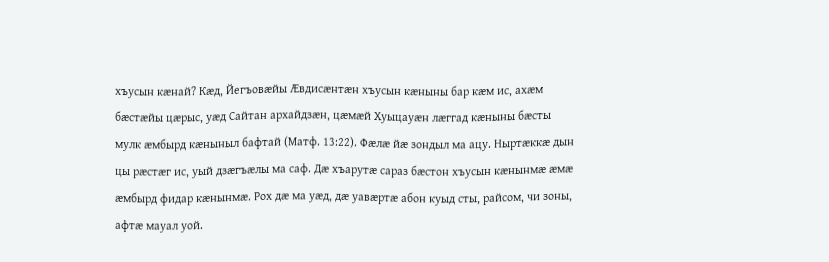хъусын кӕнай? Кӕд, Йегъовӕйы Ӕвдисӕнтӕн хъусын кӕныны бар кӕм ис, ахӕм бӕстӕйы цӕрыс, уӕд Сайтан архайдзӕн, цӕмӕй Хуыцауӕн лӕггад кӕныны бӕсты мулк ӕмбырд кӕныныл бафтай (Матф. 13:22). Фӕлӕ йӕ зондыл ма ацу. Ныртӕккӕ дын цы рӕстӕг ис, уый дзӕгъӕлы ма саф. Дӕ хъарутӕ сараз бӕстон хъусын кӕнынмӕ ӕмӕ ӕмбырд фидар кӕнынмӕ. Рох дӕ ма уӕд, дӕ уавӕртӕ абон куыд сты, райсом, чи зоны, афтӕ мауал уой.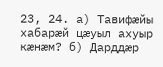23, 24. а) Тавифӕйы хабарӕй цӕуыл ахуыр кӕнӕм? б) Дарддӕр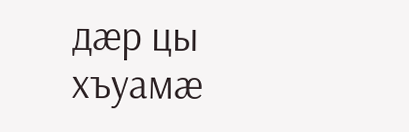дӕр цы хъуамӕ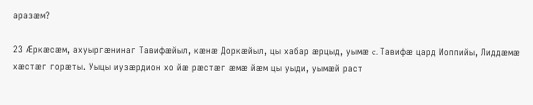аразӕм?

23 Ӕркӕсӕм, ахуыргӕнинаг Тавифӕйыл, кӕнӕ Доркӕйыл, цы хабар ӕрцыд, уымӕ c. Тавифӕ цард Иоппийы, Лиддӕмӕ хӕстӕг горӕты. Уыцы иузӕрдион хо йӕ рӕстӕг ӕмӕ йӕм цы уыди, уымӕй раст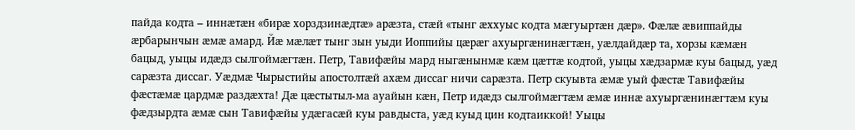пайда кодта – иннӕтӕн «бирӕ хорздзинӕдтӕ» арӕзта, стӕй «тынг ӕххуыс кодта мӕгуыртӕн дӕр». Фӕлӕ ӕвиппайды ӕрбарынчын ӕмӕ амард. Йӕ мӕлӕт тынг зын уыди Иоппийы цӕрӕг ахуыргӕнинӕгтӕн, уӕлдайдӕр та, хорзы кӕмӕн бацыд, уыцы идӕдз сылгоймӕгтӕн. Петр, Тавифӕйы мард ныгӕнынмӕ кӕм цӕттӕ кодтой, уыцы хӕдзармӕ куы бацыд, уӕд сарӕзта диссаг. Уӕдмӕ Чырыстийы апостолтӕй ахӕм диссаг ничи сарӕзта. Петр скуывта ӕмӕ уый фӕстӕ Тавифӕйы фӕстӕмӕ цардмӕ раздӕхта! Дӕ цӕстытыл-ма ауайын кӕн, Петр идӕдз сылгоймӕгтӕм ӕмӕ иннӕ ахуыргӕнинӕгтӕм куы фӕдзырдта ӕмӕ сын Тавифӕйы удӕгасӕй куы равдыста, уӕд куыд цин кодтаиккой! Уыцы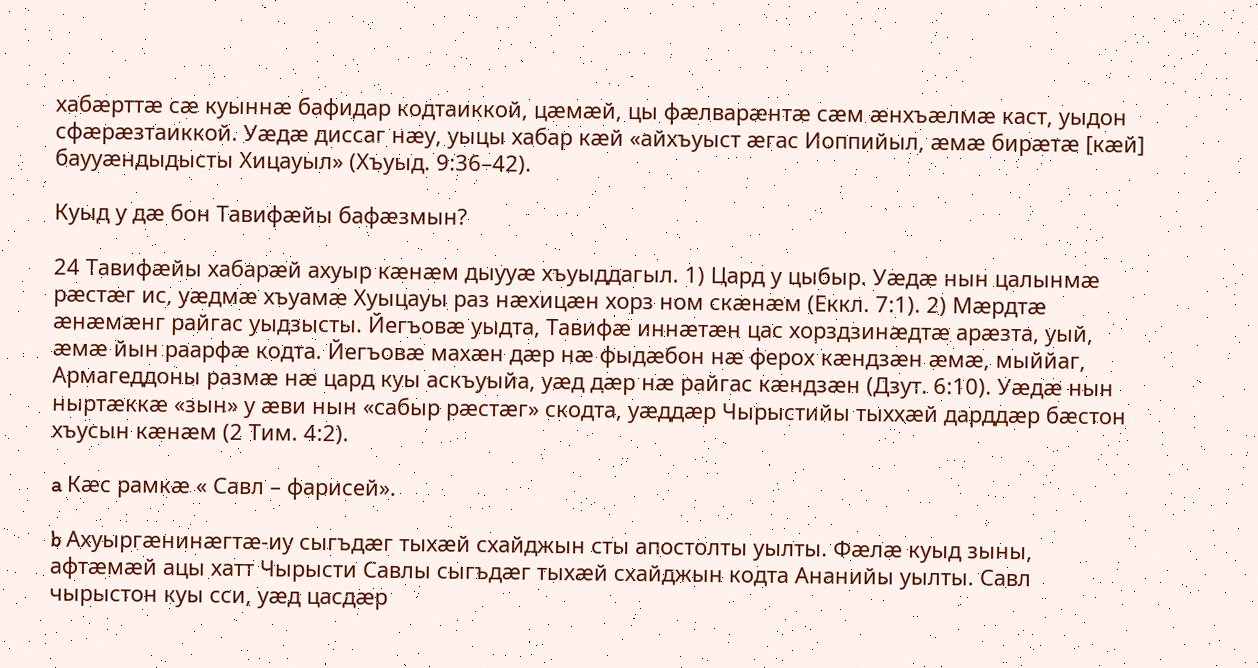хабӕрттӕ сӕ куыннӕ бафидар кодтаиккой, цӕмӕй, цы фӕлварӕнтӕ сӕм ӕнхъӕлмӕ каст, уыдон сфӕрӕзтаиккой. Уӕдӕ диссаг нӕу, уыцы хабар кӕй «айхъуыст ӕгас Иоппийыл, ӕмӕ бирӕтӕ [кӕй] баууӕндыдысты Хицауыл» (Хъуыд. 9:36–42).

Куыд у дӕ бон Тавифӕйы бафӕзмын?

24 Тавифӕйы хабарӕй ахуыр кӕнӕм дыууӕ хъуыддагыл. 1) Цард у цыбыр. Уӕдӕ нын цалынмӕ рӕстӕг ис, уӕдмӕ хъуамӕ Хуыцауы раз нӕхицӕн хорз ном скӕнӕм (Еккл. 7:1). 2) Мӕрдтӕ ӕнӕмӕнг райгас уыдзысты. Йегъовӕ уыдта, Тавифӕ иннӕтӕн цас хорздзинӕдтӕ арӕзта, уый, ӕмӕ йын раарфӕ кодта. Йегъовӕ махӕн дӕр нӕ фыдӕбон нӕ ферох кӕндзӕн ӕмӕ, мыййаг, Армагеддоны размӕ нӕ цард куы аскъуыйа, уӕд дӕр нӕ райгас кӕндзӕн (Дзут. 6:10). Уӕдӕ нын ныртӕккӕ «зын» у ӕви нын «сабыр рӕстӕг» скодта, уӕддӕр Чырыстийы тыххӕй дарддӕр бӕстон хъусын кӕнӕм (2 Тим. 4:2).

a Кӕс рамкӕ « Савл – фарисей».

b Ахуыргӕнинӕгтӕ-иу сыгъдӕг тыхӕй схайджын сты апостолты уылты. Фӕлӕ куыд зыны, афтӕмӕй ацы хатт Чырысти Савлы сыгъдӕг тыхӕй схайджын кодта Ананийы уылты. Савл чырыстон куы сси, уӕд цасдӕр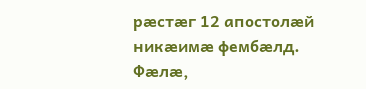рӕстӕг 12 апостолӕй никӕимӕ фембӕлд. Фӕлӕ,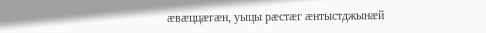ӕвӕццӕгӕн, уыцы рӕстӕг ӕнтыстджынӕй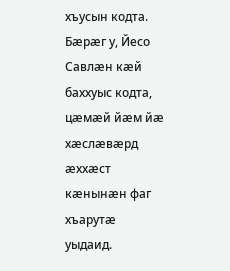хъусын кодта. Бӕрӕг у, Йесо Савлӕн кӕй баххуыс кодта, цӕмӕй йӕм йӕ хӕслӕвӕрд ӕххӕст кӕнынӕн фаг хъарутӕ уыдаид.